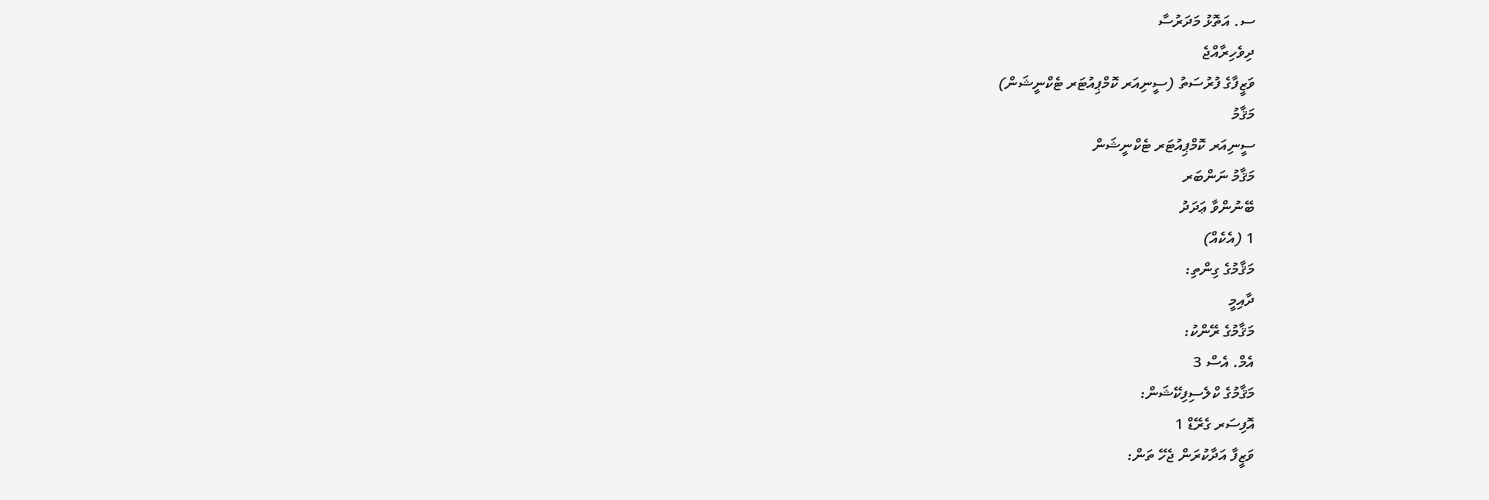ސ. އަތޮޅު މަދަރުސާ
ދިވެހިރާއްޖެ
ވަޒީފާގެ ފުރުސަތު (ސީނިއަރ ކޮމްޕިއުޓަރ ޓެކްނީޝަން)
މަޤާމު
ސީނިއަރ ކޮމްޕިއުޓަރ ޓެކްނީޝަން
މަޤާމު ނަންބަރ
ބޭނުންވާ ޢަދަދު
1 (އެކެއް)
މަޤާމުގެ ގިންތި:
ދާއިމީ
މަޤާމުގެ ރޭންކު:
އެމް. އެސް 3
މަޤާމުގެ ކްލެސިފިކޭޝަން:
އޮފިސަރ ގެރޭޑް 1
ވަޒީފާ އަދާކުރަން ޖެހޭ ތަން: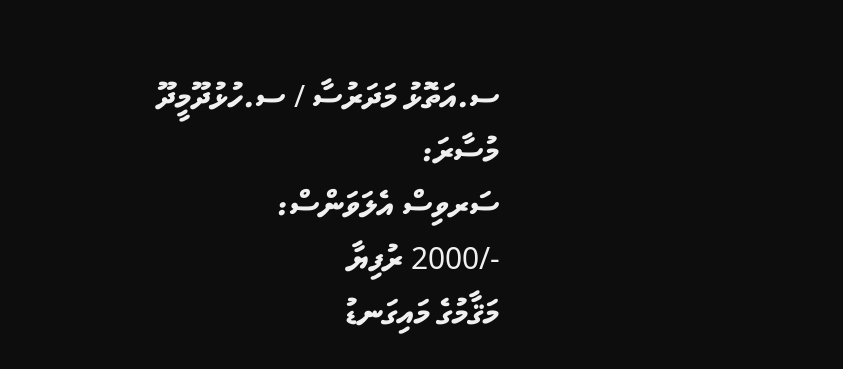ސ.އަތޮޅު މަދަރުސާ / ސ.ހުޅުދޫމީދޫ
މުސާރަ:
ސަރވިސް އެލަވަންސް:
-/2000 ރުފިޔާ
މަޤާމުގެ މައިގަނޑު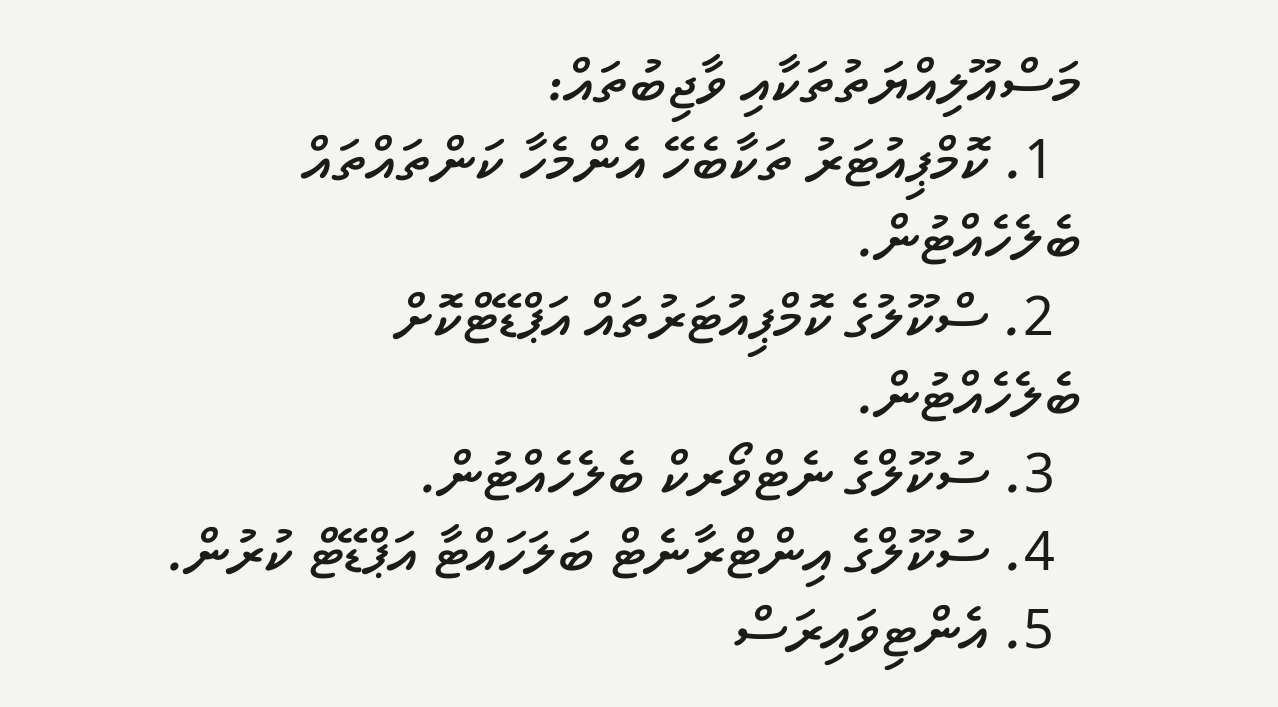މަސްއޫލިއްޔަތުތަކާއި ވާޖިބުތައް:
  1. ކޮމްޕިއުޓަރު ތަކާބެހޭ އެންމެހާ ކަންތައްތައް ބެލެހެއްޓުން.
  2. ސްކޫލުގެ ކޮމްޕިއުޓަރުތައް އަޕްޑޭޓްކޮށް ބެލެހެއްޓުން.
  3. ސުކޫލްގެ ނެޓްވޯރކް ބެލެހެއްޓުން.
  4. ސުކޫލްގެ އިންޓްރާނެޓް ބަލަހައްޓާ އަޕްޑޭޓް ކުރުން.
  5. އެންޓިވައިރަސް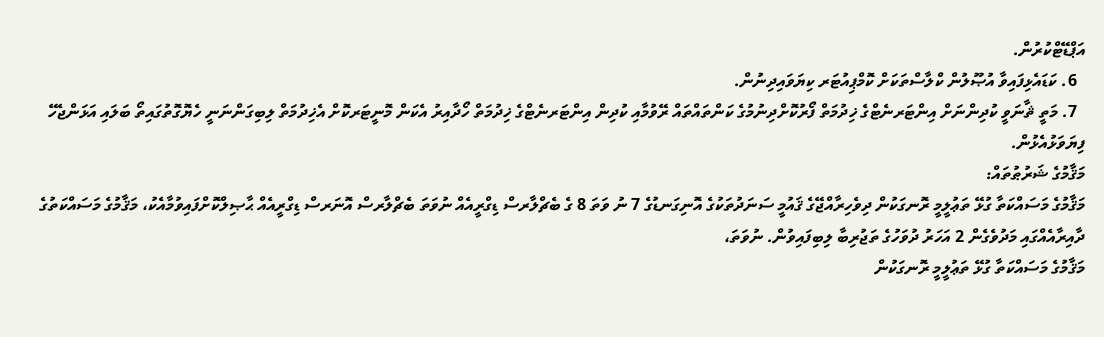އަޕްޑޭޓްކުރުން.
  6. ކަޑައެޅިފައިވާ އުޞޫލުން ކްލާސްތަކަށް ކޮމްޕިއުޓަރ ކިޔަވައިދިނުން.
  7. މަތީ ޘާނަވީ ކުދިންނަށް އިންޓަރނެޓްގެ ޚިދުމަތް ފޯރުކޮށްދިނުމުގެ ކަންތައްތައް ރޭވުމާއި ކުދިން އިންޓަރނެޓްގެ ޚިދުމަތް ހޯދާއިރު އެކަން މޮނީޓަރކޮށް އެޚިދުމަތް ލިބިގަންނަނީ ހެޔޮގޮތުގައިތޯ ބަލައި އަޅަންޖެހޭ ފިޔަވަޅުއެޅުން.
މަޤާމުގެ ޝަރުޠުތައް:
މަޤާމުގެ މަސައްކަތާ ގުޅޭ ތަޢުލީމީ ރޮނގަކުން ދިވެހިރާއްޖޭގެ ޤައުމީ ސަނަދުތަކުގެ އޮނިގަނޑުގެ 7 ނު ވަތަ 8 ގެ ބެޗްލާރސް ޑިގްރީއެއް ނުވަތަ ބެޗްލާރސް އޮނަރސް ޑިގްރީއެއް ޙާޞިލްކޮށްފައިވުމާއެކު، މަޤާމުގެ މަސައްކަތުގެ ދާއިރާއެއްގައި މަދުވެގެން 2 އަހަރު ދުވަހުގެ ތަޖުރިބާ ލިބިފައިވުން. ނުވަތަ،
މަޤާމުގެ މަސައްކަތާ ގުޅޭ ތަޢުލީމީ ރޮނގަކުން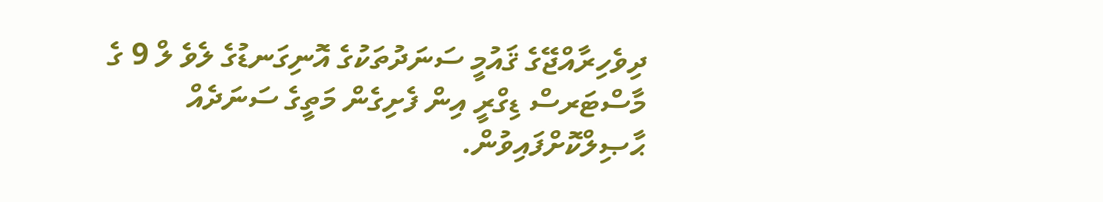ދިވެހިރާއްޖޭގެ ޤައުމީ ސަނަދުތަކުގެ އޮނިގަނޑުގެ ލެވެ ލް 9 ގެ މާސްޓަރސް ޑިގްރީ އިން ފެށިގެން މަތީގެ ސަނަދެއް ޙާޞިލްކޮށްފައިވުން.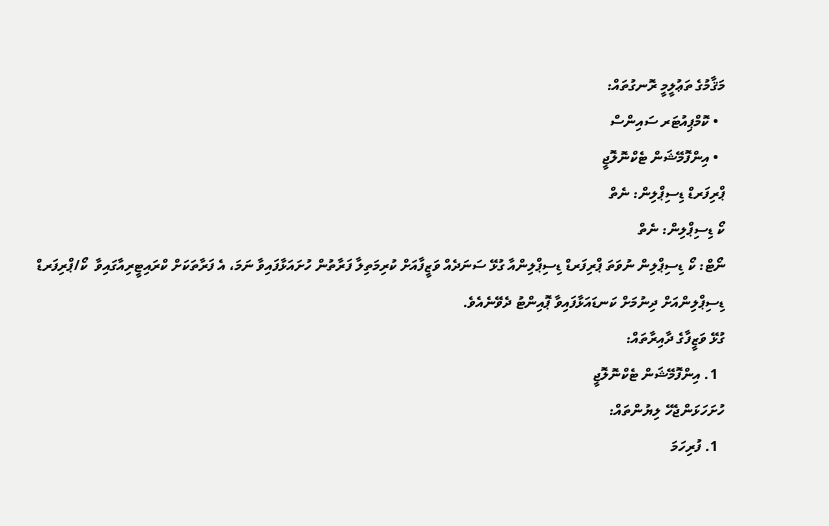މަޤާމުގެ ތަޢުލީމީ ރޮނގުތައް:
  • ކޮމްޕިއުޓަރ ސައިންސް
  • އިންފޮމޭޝަން ޓެކްނޮލޮޖީ
ޕްރިފަރޑް ޑިސިޕްލިން: ނެތް
ކޯ ޑިސިޕްލިން: ނެތް
ނޯޓް: ކޯ ޑިސިޕްލިން ނުވަތަ ޕްރިފަރޑް ޑިސިޕްލިންއާ ގުޅޭ ސަނަދެއް ވަޒީފާއަށް ކުރިމަތިލާ ފަރާތުން ހުށައަޅާފައިވާ ނަމަ، އެ ފަރާތަކަށް ކްރައިޓީރިއާގައިވާ  ކޯ/ޕްރިފަރޑް ޑިސިޕްލިންއަށް ދިނުމަށް ކަނޑައަޅާފައިވާ ޕޮއިންޓު ދެވޭނެއެވެ.
ގުޅޭ ވަޒީފާގެ ދާއިރާތައް:
  1. އިންފޮމޭޝަން ޓެކްނޮލޮޖީ
ހުށަހަޅަންޖެހޭ ލިޔުންތައް:
  1. ފުރިހަމަ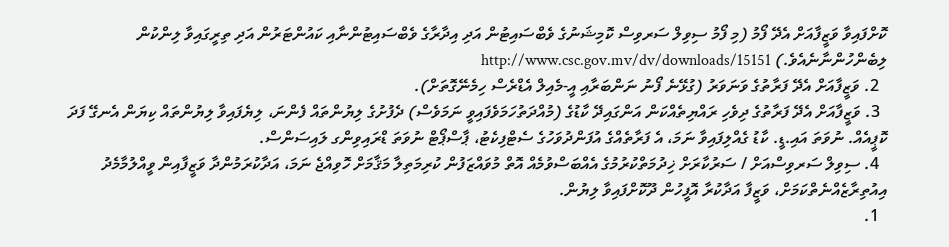ކޮށްފައިވާ ވަޒީފާއަށް އެދޭ ފޯމު (މި ފޯމު ސިވިލް ސަރވިސް ކޮމިޝަނުގެ ވެބްސައިޓުން އަދި އިދާރާގެ ވެބްސައިޓުންނާއި ކައުންޓަރުން އަދި ތިރީގައިވާ ލިންކުން ލިބެންހުންނާނެއެވެ.) http://www.csc.gov.mv/dv/downloads/15151
  2. ވަޒީފާއަށް އެދޭ ފަރާތުގެ ވަނަވަރު (ގުޅޭނެ ފޯނު ނަންބަރާއި އީ-މެއިލް އެޑްރެސް ހިމެނޭގޮތަށް).
  3. ވަޒީފާއަށް އެދޭ ފަރާތުގެ ދިވެހި ރައްޔިތެއްކަން އަންގައިދޭ ކާޑުގެ (މުއްދަތުހަމަވެފައިވީ ނަމަވެސް) ދެފުށުގެ ލިޔުންތައް ފެންނަ، ލިޔެފައިވާ ލިޔުންތައް ކިޔަން އެނގޭ ފަދަ ކޮޕީއެއް. ނުވަތަ އައި.ޑީ. ކާޑު ގެއްލިފައިވާ ނަމަ، އެ ފަރާތެއްގެ އުފަންދުވަހުގެ ސެޓްފިކެޓު، ޕާސްޕޯޓް ނުވަތަ ޑްރައިވިންގ ލައިސަންސް.
  4. ސިވިލް ސަރވިސްއަށް / ސަރުކާރަށް ޚިދުމަތްކުރުމުގެ އެއްބަސްވުމެއް އޮތް މުވައްޒަފުން ކުރިމަތިލާ މަޤާމަށް ހޮވިއްޖެ ނަމަ، އަދާކުރަމުންދާ ވަޒީފާއިން ވީއްލުމާމެދު އިއުތިރާޒެއްނެތްކަމަށް، ވަޒީފާ އަދާކުރާ އޮފީހުން ދޫކޮށްފައިވާ ލިޔުން.
  1.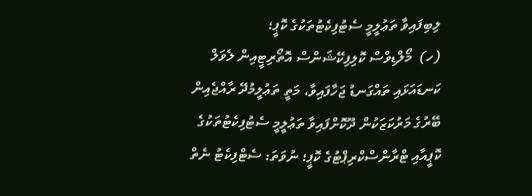ލިބިފައިވާ ތަޢުލީމީ ސެޓުފިކެޓުތަކުގެ ކޮޕީ؛
(ހ)  މޯލްޑިވްސް ކޮލިފިކޭޝަންސް އޮތޯރިޓީއިން ލެވަލް ކަނޑައަޅައި ތައްގަނޑު ޖަހާފައިވާ، މަތީ ތަޢުލީމުދޭ ރާއްޖެއިން ބޭރުގެ މަރުކަޒަކުން ދޫކޮށްފައިވާ ތަޢުލީމީ ސެޓުފިކެޓުތަކުގެ ކޮޕީއާއި ޓްރާންސްކްރިޕްޓުގެ ކޮޕީ؛ ނުވަތަ: ސެޓްފިކެޓު ނެތް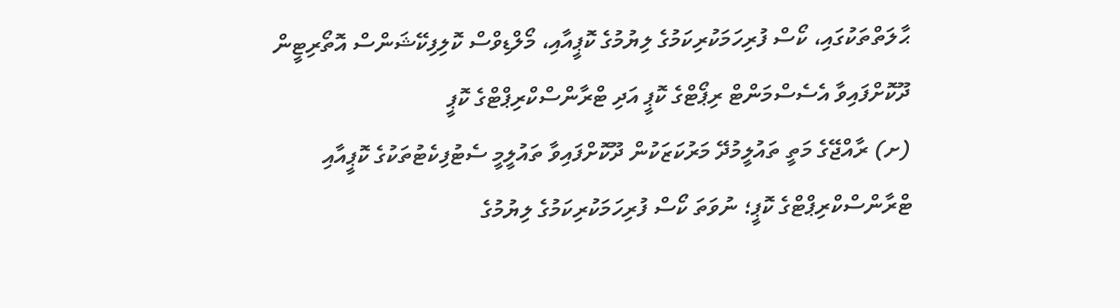ޙާލަތްތަކުގައި، ކޯސް ފުރިހަމަކުރިކަމުގެ ލިޔުމުގެ ކޮޕީއާއި، މޯލްޑިވްސް ކޮލިފިކޭޝަންސް އޮތޯރިޓީން ދޫކޮށްފައިވާ އެސެސްމަންޓް ރިޕޯޓްގެ ކޮޕީ އަދި ޓްރާންސްކްރިޕްޓްގެ ކޮޕީ
(ށ) ރާއްޖޭގެ މަތީ ތައުލީމުދޭ މަރުކަޒަކުން ދޫކޮށްފައިވާ ތައުލީމީ ސެޓުފިކެޓުތަކުގެ ކޮޕީއާއި ޓްރާންސްކްރިޕްޓްގެ ކޮޕީ؛ ނުވަތަ ކޯސް ފުރިހަމަކުރިކަމުގެ ލިޔުމުގެ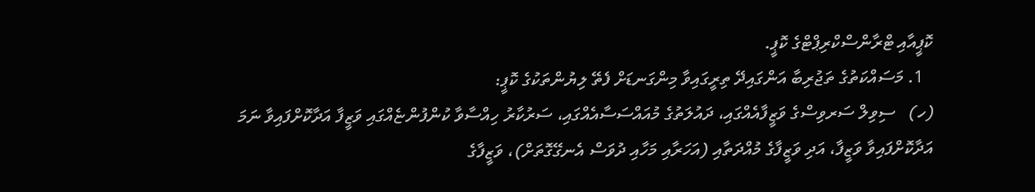ކޮޕީއާއި ޓްރާންސްކްރިޕްޓްގެ ކޮޕީ.
  1. މަސައްކަތުގެ ތަޖުރިބާ އަންގައިދޭ ތިރީގައިވާ މިންގަނޑަށް ފެތޭ ލިޔުންތަކުގެ ކޮޕީ:
(ހ)   ސިވިލް ސަރވިސްގެ ވަޒީފާއެއްގައި، ދައުލަތުގެ މުއައްސަސާއެއްގައި، ސަރުކާރު ހިއްސާވާ ކުންފުންޏެއްގައި ވަޒީފާ އަދާކޮށްފައިވާ ނަމަ އަދާކޮށްފައިވާ ވަޒީފާ، އަދި ވަޒީފާގެ މުއްދަތާއި (އަހަރާއި މަހާއި ދުވަސް އެނގޭގޮތަށް)، ވަޒީފާގެ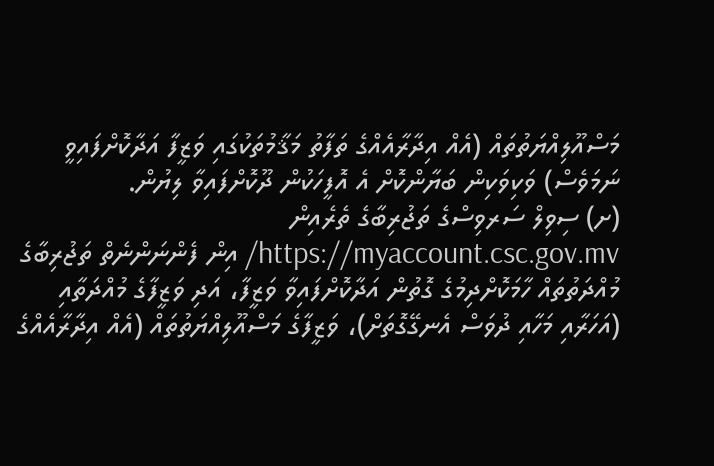މަސްއޫލިއްޔަތުތައް (އެއް އިދާރާއެއްގެ ތަފާތު މަޤާމުތަކުގައި ވަޒީފާ އަދާކޮށްފައިވީ ނަމަވެސް) ވަކިވަކިން ބަޔާންކޮށް އެ އޮފީހަކުން ދޫކޮށްފައިވާ ލިޔުން.
(ށ) ސިވިލް ސަރވިސްގެ ތަޖުރިބާގެ ތެރެއިން https://myaccount.csc.gov.mv/ އިން ފެންނަންނެތް ތަޖުރިބާގެ މުއްދަތުތައް ހާމަކޮށްދިމުގެ ގޮތުން އަދާކޮށްފައިވާ ވަޒީފާ، އަދި ވަޒީފާގެ މުއްދަތާއި (އަހަރާއި މަހާއި ދުވަސް އެނގޭގޮތަށް)، ވަޒީފާގެ މަސްއޫލިއްޔަތުތައް (އެއް އިދާރާއެއްގެ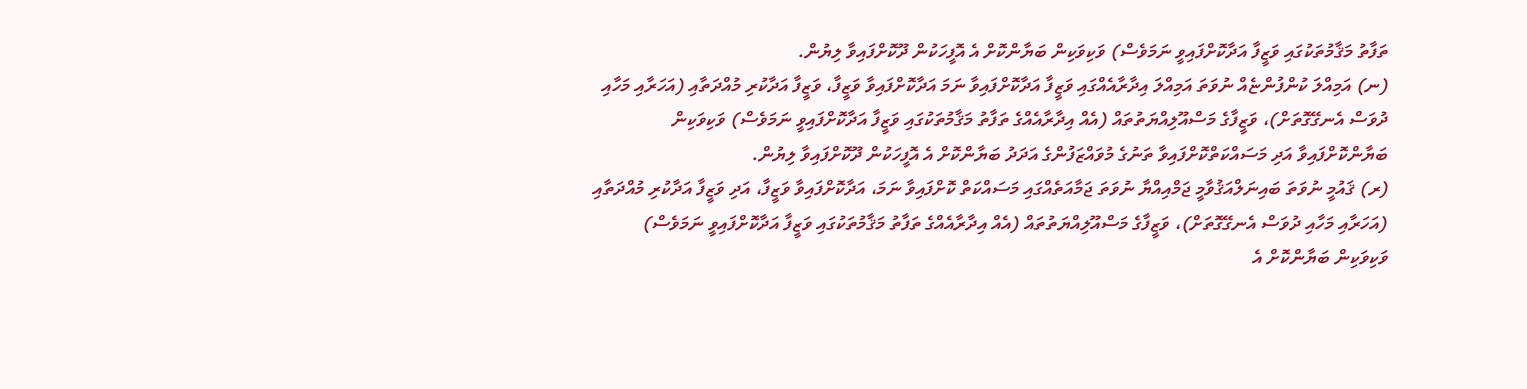ތަފާތު މަޤާމުތަކުގައި ވަޒީފާ އަދާކޮށްފައިވީ ނަމަވެސް) ވަކިވަކިން ބަޔާންކޮށް އެ އޮފީހަކުން ދޫކޮށްފައިވާ ލިޔުން.
(ނ) އަމިއްލަ ކުންފުންޏެއް ނުވަތަ އަމިއްލަ އިދާރާއެއްގައި ވަޒީފާ އަދާކޮށްފައިވާ ނަމަ އަދާކޮށްފައިވާ ވަޒީފާ، ވަޒީފާ އަދާކުރި މުއްދަތާއި (އަހަރާއި މަހާއި ދުވަސް އެނގޭގޮތަށް)، ވަޒީފާގެ މަސްއޫލިއްޔަތުތައް (އެއް އިދާރާއެއްގެ ތަފާތު މަޤާމުތަކުގައި ވަޒީފާ އަދާކޮށްފައިވީ ނަމަވެސް) ވަކިވަކިން ބަޔާންކޮށްފައިވާ އަދި މަސައްކަތްކޮށްފައިވާ ތަނުގެ މުވައްޒަފުންގެ އަދަދު ބަޔާންކޮށް އެ އޮފީހަކުން ދޫކޮށްފައިވާ ލިޔުން.
(ރ) ޤައުމީ ނުވަތަ ބައިނަލްއަޤުވާމީ ޖަމްއިއްޔާ ނުވަތަ ޖަމާއަތެއްގައި މަސައްކަތް ކޮށްފައިވާ ނަމަ، އަދާކޮށްފައިވާ ވަޒީފާ، އަދި ވަޒީފާ އަދާކުރި މުއްދަތާއި (އަހަރާއި މަހާއި ދުވަސް އެނގޭގޮތަށް)، ވަޒީފާގެ މަސްއޫލިއްޔަތުތައް (އެއް އިދާރާއެއްގެ ތަފާތު މަޤާމުތަކުގައި ވަޒީފާ އަދާކޮށްފައިވީ ނަމަވެސް) ވަކިވަކިން ބަޔާންކޮށް އެ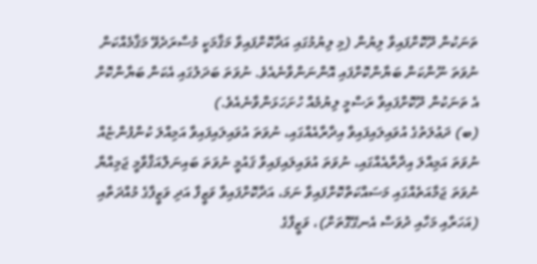ތަނަކުން ދޫކޮށްފައިވާ ލިޔުން (މި ލިޔުމުގައި އަދާކޮށްފައިވާ މަޤާމަކީ މުސާރަދެވޭ މަޤާމެއްކަން ނުވަތަ ނޫންކަން ބަޔާންކޮށްފައި އޮންނަންވާނެއެވެ. ނުވަތަ ބަދަލުގައި އެކަން ބަޔާންކޮށް އެ ތަނަކުން ދޫކޮށްފައިވާ ރަސްމީ ލިޔުމެއް ހުށަހަޅަންވާނެއެވެ.)
(ބ) ދަޢުލަތުގެ އުވައިލައިފައިވާ އިދާރާއެއްގައި، ނުވަތަ އުވައިލައިފައިވާ އަމިއްލަ ކުންފުންޏެއް ނުވަތަ އަމިއްލަ އިދާރާއެއްގައި، ނުވަތަ އުވައިލައިފައިވާ ޤައުމީ ނުވަތަ ބައިނަލްއަޤްވާމީ ޖަމިއްޔާ ނުވަތަ ޖަމާއަތެއްގައި މަސައްކަތްކޮށްފައިވާ ނަމަ، އަދާކޮށްފައިވާ ވަޒީފާ އަދި ވަޒީފާގެ މުއްދަތާއި (އަހަރާއި މަހާއި ދުވަސް އެނގޭގޮތަށް)، ވަޒީފާގެ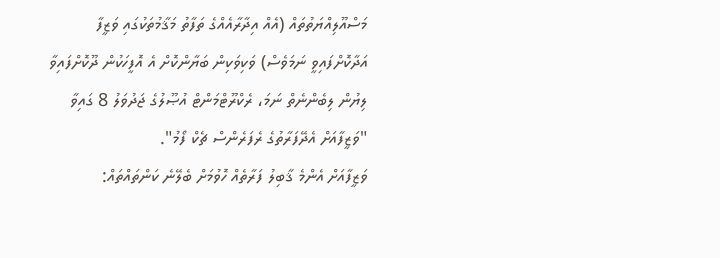މަސްއޫލިއްޔަތުތައް (އެއް އިދާރާއެއްގެ ތަފާތު މަޤާމުތަކުގައި ވަޒީފާ އަދާކޮށްފައިވީ ނަމަވެސް) ވަކިވަކިން ބަޔާންކޮށް އެ އޮފީހަކުން ދޫކޮށްފައިވާ ލިޔުން ލިބެންނެތް ނަމަ، ރެކްރޫޓްމަންޓް އުޞޫލުގެ ޖަދުވަލު 8 ގައިވާ "ވަޒީފާއަށް އެދޭފަރާތުގެ ރެފަރެންސް ޗެކް ފޯމު".
ވަޒީފާއަށް އެންމެ ޤާބިލު ފަރާތެއް ހޮވުމަށް ބެލޭނެ ކަންތައްތައް: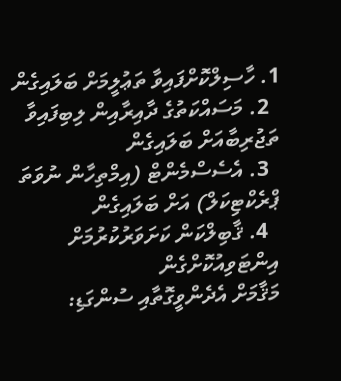1. ހާސިލްކޮށްފައިވާ ތަޢުލީމަށް ބަލައިގެން
  2. މަސައްކަތުގެ ދާއިރާއިން ލިބިފައިވާ ތަޖުރިބާއަށް ބަލައިގެން
  3. އެސެސްމެންޓް (އިމްތިހާން ނުވަތަ ޕްރެކްޓިކަލް) އަށް ބަލައިގެން
  4. ޤާބިލްކަން ކަށަވަރުކުރުމަށް އިންޓަވިއުކޮށްގެން
މަޤާމަށް އެދެންވީގޮތާއި ސުންގަޑި: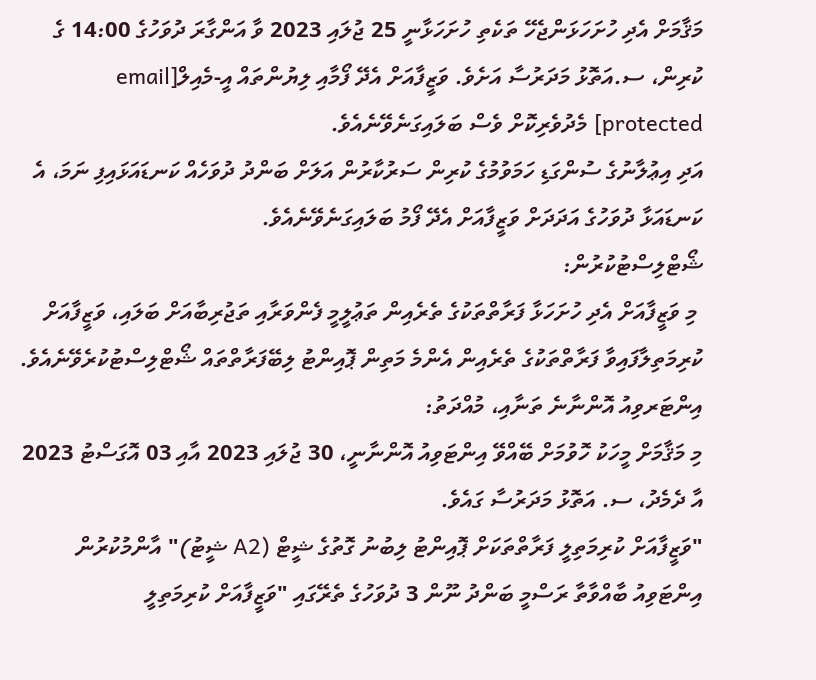މަޤާމަށް އެދި ހުށަހަޅަންޖެހޭ ތަކެތި ހުށަހަޅާނީ 25 ޖުލައި 2023 ވާ އަންގާރަ ދުވަހުގެ 14:00 ގެ ކުރިން، ސ.އަތޮޅު މަދަރުސާ އަށެވެ. ވަޒީފާއަށް އެދޭ ފޯމާއި ލިޔުންތައް އީ-މެއިލް[email protected] މެދުވެރިކޮށް ވެސް ބަލައިގަނެވޭނެއެވެ.
އަދި އިޢުލާނުގެ ސުންގަޑި ހަމަވުމުގެ ކުރިން ސަރުކާރުން އަލަށް ބަންދު ދުވަހެއް ކަނޑައަޅައިފި ނަމަ، އެ ކަނޑައަޅާ ދުވަހުގެ އަދަދަށް ވަޒީފާއަށް އެދޭ ފޯމު ބަލައިގަނެވޭނެއެވެ.
ޝޯޓްލިސްޓުކުރުން:
 މި ވަޒީފާއަށް އެދި ހުށަހަޅާ ފަރާތްތަކުގެ ތެރެއިން ތަޢުލީމީ ފެންވަރާއި ތަޖުރިބާއަށް ބަލައި، ވަޒީފާއަށް ކުރިމަތިލާފައިވާ ފަރާތްތަކުގެ ތެރެއިން އެންމެ މަތިން ޕޮއިންޓު ލިބޭފަރާތްތައް ޝޯޓްލިސްޓުކުރެވޭނެއެވެ.
އިންޓަރވިއު އޮންނާނެ ތަނާއި، މުއްދަތު:
މި މަޤާމަށް މީހަކު ހޮވުމަށް ބޭއްވޭ އިންޓަވިއު އޮންނާނީ، 30 ޖުލައި 2023 އާއި 03 އޮގަސްޓު 2023 އާ ދެމެދު، ސ. އަތޮޅު މަދަރުސާ ގައެވެ.
"ވަޒީފާއަށް ކުރިމަތިލީ ފަރާތްތަކަށް ޕޮއިންޓު ލިބުނު ގޮތުގެ ޝީޓް (A2 ޝީޓު)" އާންމުކުރުން
އިންޓަވިއު ބާއްވާތާ ރަސްމީ ބަންދު ނޫން 3 ދުވަހުގެ ތެރޭގައި "ވަޒީފާއަށް ކުރިމަތިލީ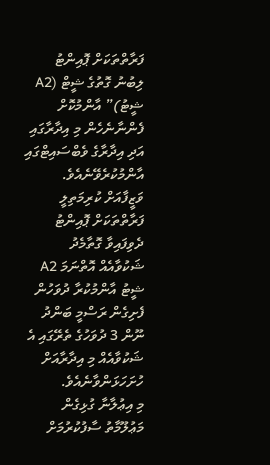ފަރާތްތަކަށް ޕޮއިންޓު ލިބުނު ގޮތުގެ ޝީޓް (A2 ޝީޓު)” އާންމުކޮށް ފެންނާނެހެން މި އިދާރާގައި އަދި އިދާރާގެ ވެބްސައިޓްގައި އާންމުކުރެވޭނެއެވެ. ވަޒީފާއަށް ކުރިމަތިލީ ފަރާތްތަކަށް ޕޮއިންޓު ދެވިފައިވާ ގޮތާމެދު ޝަކުވާއެއް އޮތްނަމަ A2 ޝީޓު އާންމުކުރާ ދުވަހުން ފެށިގެން ރަސްމީ ބަންދު ނޫން 3 ދުވަހުގެ ތެރޭގައި އެ ޝަކުވާއެއް މި އިދާރާއަށް ހުށަހަޅަންވާނެއެވެ.
މި އިޢުލާނާ ގުޅިގެން މަޢުލޫމާތު ސާފުކުރުމަށް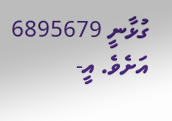ގުޅާނީ 6895679 އަށެވެ. އީ-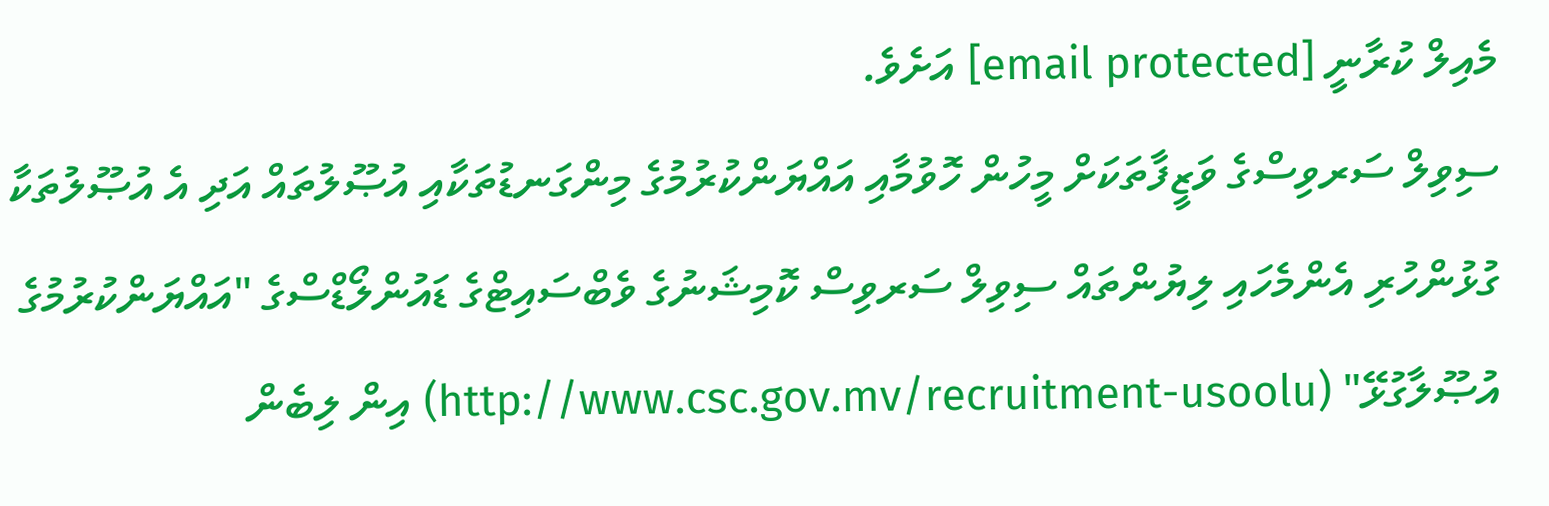މެއިލް ކުރާނީ [email protected] އަށެވެ.
ސިވިލް ސަރވިސްގެ ވަޒީފާތަކަށް މީހުން ހޮވުމާއި އައްޔަންކުރުމުގެ މިންގަނޑުތަކާއި އުޞޫލުތައް އަދި އެ އުޞޫލުތަކާ ގުޅުންހުރި އެންމެހައި ލިޔުންތައް ސިވިލް ސަރވިސް ކޮމިޝަނުގެ ވެބްސައިޓްގެ ޑައުންލޯޑްސްގެ "އައްޔަންކުރުމުގެ އުޞޫލާގުޅޭ" (http://www.csc.gov.mv/recruitment-usoolu) އިން ލިބެން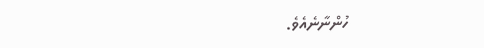ހުންނާނެއެވެ.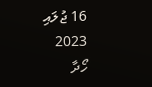16 ޖުލައި 2023
ހޯދާ